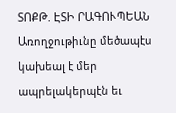ՏՈՔԹ. ԷՏԻ ՐԱԳՈՒՊԵԱՆ
Առողջութիւնը մեծապէս կախեալ է մեր ապրելակերպէն եւ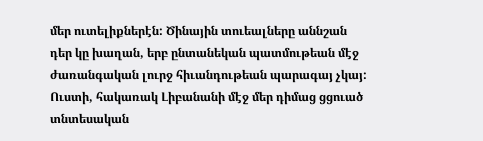մեր ուտելիքներէն: Ծինային տուեալները աննշան դեր կը խաղան, երբ ընտանեկան պատմութեան մէջ ժառանգական լուրջ հիւանդութեան պարագայ չկայ: Ուստի, հակառակ Լիբանանի մէջ մեր դիմաց ցցուած տնտեսական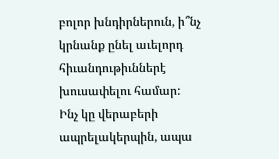բոլոր խնդիրներուն, ի՞նչ կրնանք ընել աւելորդ հիւանդութիւններէ խուսափելու համար:
Ինչ կը վերաբերի ապրելակերպին, ապա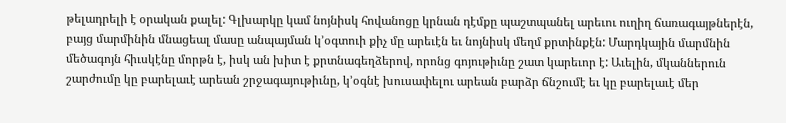թելադրելի է օրական քալել: Գլխարկը կամ նոյնիսկ հովանոցը կրնան դէմքը պաշտպանել արեւու ուղիղ ճառագայթներէն, բայց մարմինին մնացեալ մասը անպայման կ’օգտուի քիչ մը արեւէն եւ նոյնիսկ մեղմ քրտինքէն: Մարդկային մարմնին մեծագոյն հիւսկէնը մորթն է, իսկ ան խիտ է քրտնագեղձերով, որոնց գոյութիւնը շատ կարեւոր է: Աւելին, մկաններուն շարժումը կը բարելաւէ արեան շրջագայութիւնը, կ’օգնէ խուսափելու արեան բարձր ճնշումէ եւ կը բարելաւէ մեր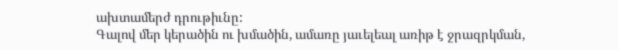ախտամերժ դրութիւնը:
Գալով մեր կերածին ու խմածին, ամառը յաւելեալ առիթ է ջրազրկման,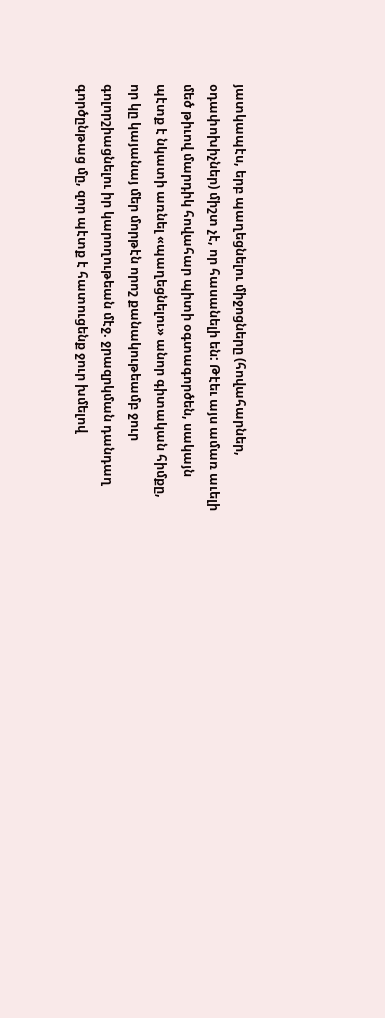յատկապէս, երբ պաղեցնելու միջոցները (հովահարներ, օդափոխիչներ) միշտ չէ, որ հասանելի են: Թէեւ այս ամառ աւելի մեծ թիւով մարդիկ հովահար պիտի օգտագործեն, սակայն պէտք է նկատի առնել «պաղեցնելու» անոր գիտական հիմքը, որ կը կայանայ մեր մորթէն որոշ քանակութեամբ ջուր գոլորշիացնելու իր կարողութեան մէջ. ջրազրկման դանդաղ գործընթաց մը, զոր պէտք է հատուցենք ջուր խմելով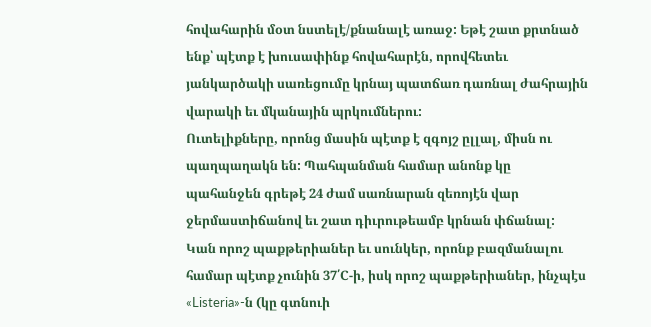հովահարին մօտ նստելէ/քնանալէ առաջ: Եթէ շատ քրտնած ենք՝ պէտք է խուսափինք հովահարէն, որովհետեւ յանկարծակի սառեցումը կրնայ պատճառ դառնալ ժահրային վարակի եւ մկանային պրկումներու:
Ուտելիքները, որոնց մասին պէտք է զգոյշ ըլլալ, միսն ու պաղպաղակն են: Պահպանման համար անոնք կը պահանջեն գրեթէ 24 ժամ սառնարան զեռոյէն վար ջերմաստիճանով եւ շատ դիւրութեամբ կրնան փճանալ:
Կան որոշ պաքթերիաներ եւ սունկեր, որոնք բազմանալու համար պէտք չունին 37՛C-ի, իսկ որոշ պաքթերիաներ, ինչպէս «Listeria»-ն (կը գտնուի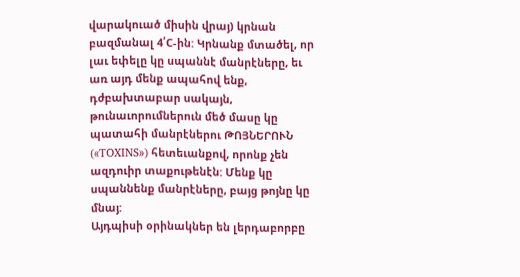վարակուած միսին վրայ) կրնան բազմանալ 4՛C-ին: Կրնանք մտածել, որ լաւ եփելը կը սպաննէ մանրէները, եւ առ այդ մենք ապահով ենք, դժբախտաբար սակայն, թունաւորումներուն մեծ մասը կը պատահի մանրէներու ԹՈՅՆԵՐՈՒՆ («TOXINS») հետեւանքով, որոնք չեն ազդուիր տաքութենէն: Մենք կը սպաննենք մանրէները, բայց թոյնը կը մնայ:
Այդպիսի օրինակներ են լերդաբորբը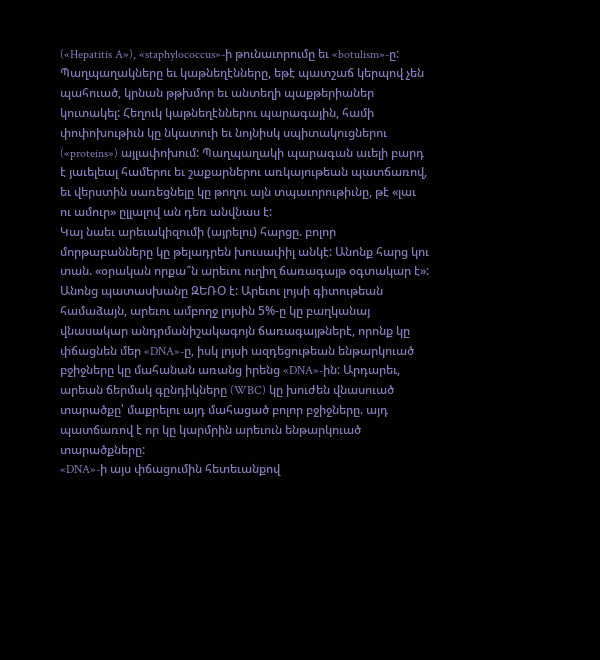(«Hepatitis A»), «staphylococcus»-ի թունաւորումը եւ «botulism»-ը: Պաղպաղակները եւ կաթնեղէնները, եթէ պատշաճ կերպով չեն պահուած, կրնան թթխմոր եւ անտեղի պաքթերիաներ կուտակել: Հեղուկ կաթնեղէններու պարագային, համի փոփոխութիւն կը նկատուի եւ նոյնիսկ սպիտակուցներու («proteins») այլափոխում: Պաղպաղակի պարագան աւելի բարդ է յաւելեալ համերու եւ շաքարներու առկայութեան պատճառով, եւ վերստին սառեցնելը կը թողու այն տպաւորութիւնը, թէ «լաւ ու ամուր» ըլլալով ան դեռ անվնաս է:
Կայ նաեւ արեւակիզումի (այրելու) հարցը. բոլոր մորթաբանները կը թելադրեն խուսափիլ անկէ: Անոնք հարց կու տան. «օրական որքա՞ն արեւու ուղիղ ճառագայթ օգտակար է»: Անոնց պատասխանը ԶԵՌՕ է: Արեւու լոյսի գիտութեան համաձայն, արեւու ամբողջ լոյսին 5%-ը կը բաղկանայ վնասակար անդրմանիշակագոյն ճառագայթներէ, որոնք կը փճացնեն մեր «DNA»-ը, իսկ լոյսի ազդեցութեան ենթարկուած բջիջները կը մահանան առանց իրենց «DNA»-ին: Արդարեւ, արեան ճերմակ գընդիկները (WBC) կը խուժեն վնասուած տարածքը՝ մաքրելու այդ մահացած բոլոր բջիջները. այդ պատճառով է որ կը կարմրին արեւուն ենթարկուած տարածքները:
«DNA»-ի այս փճացումին հետեւանքով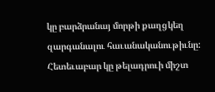կը բարձրանայ մորթի քաղցկեղ զարգանալու հաւանականութիւնը:
Հետեւաբար կը թելադրուի միշտ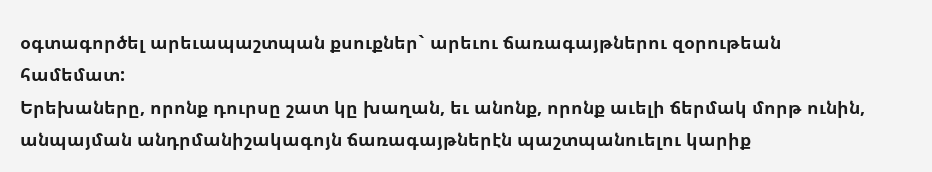օգտագործել արեւապաշտպան քսուքներ` արեւու ճառագայթներու զօրութեան համեմատ:
Երեխաները, որոնք դուրսը շատ կը խաղան, եւ անոնք, որոնք աւելի ճերմակ մորթ ունին, անպայման անդրմանիշակագոյն ճառագայթներէն պաշտպանուելու կարիք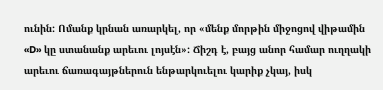ունին: Ոմանք կրնան առարկել, որ «մենք մորթին միջոցով վիթամին «D» կը ստանանք արեւու լոյսէն»: Ճիշդ է, բայց անոր համար ուղղակի արեւու ճառագայթներուն ենթարկուելու կարիք չկայ, իսկ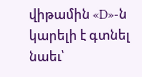վիթամին «D»-ն կարելի է գտնել նաեւ՝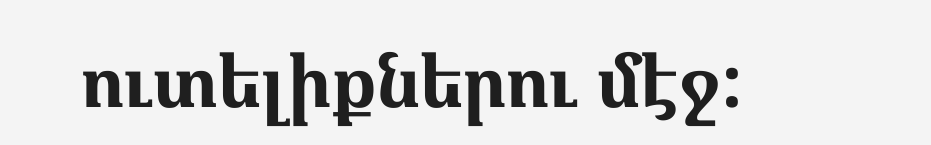ուտելիքներու մէջ: